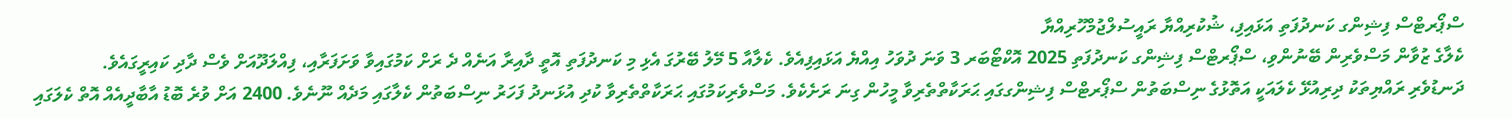ސްޕޯރޓްސް ފިޝިންގ ކަނދުފަތި އަޅައިފި، ޝުކުރިއްޔާ ރައީސުލްޖުމްހޫރިއްޔާ
ކެލާގެ ޒުވާން މަސްވެރިން ބޭނުންވި، ސްޕޯރޓްސް ފިޝިންގ ކަނދުފަތި 2025 އޮކްޓޯބަރ 3 ވަނަ ދުވަހު އިއްޔެ އަޅައިފިއެވެ. ކެލާއާ 5 މޭލު ބޭރުގަ އެޅި މި ކަނދުފަތި އޮތީ ދާއިރާ އަނެއް ދެ ރަށް ކަމުގައިވާ ވަށަފަރާއި، ފިއްލަދޫއަށް ވެސް ދާދި ކައިރީގައެވެ.
ދަނޑުވެރި ރައްޔިތަކު ދިރިއުޅޭ ކެލައަކީ އަތޮޅުގެ ނިސްބަތުން ސްޕޯރޓްސް ފިޝިންގގައި ޙަރަކާތްތެރިވާ މީހުން ގިނަ ރަށެކެވެ. މަސްވެރިކަމުގައި ޙަރަކާތްތެރިވާ ކުދި އުޅަނދު ފަހަރު ނިސްބަތުން ކެލާގައި މަދެއް ނޫނެވެ. 2400 އަށް ވުރެ ބޮޑު އާބާދީއެއް އޮތް ކެލަގައި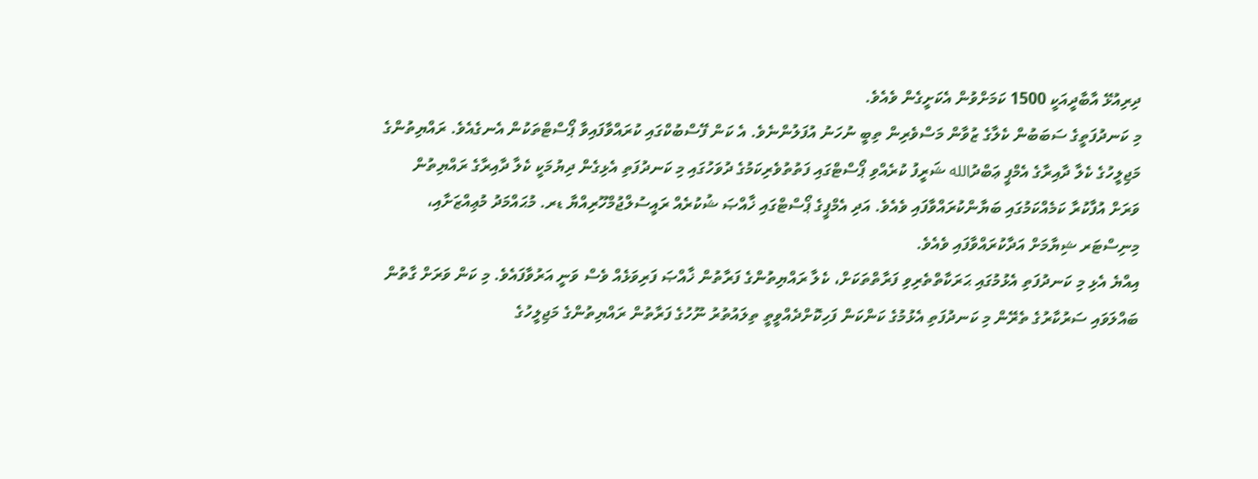ދިރިއުޅޭ އާބާދީއަކީ 1500 ކަމަށްވުން އެކަށީގެން ވެއެވެ.
މި ކަނދުފަތީގެ ސަބަބުން ކެލާގެ ޒުވާން މަސްވެރިން ތިބީ ނުހަނު އުފަލުންނެވެ. އެ ކަން ފޭސްބުކްގައި ކުރައްވާފައިވާ ޕޯސްޓްތަކުން އެނގެއެވެ. ރައްޔިތުންގެ މަޖިލީހުގެ ކެލާ ދާއިރާގެ އެމްޕީ ޢަބްދުالله ޝަރީފު ކުރެއްވި ޕޯސްޓްގައި ފަތުތުވެރިކަމުގެ ދުވަހުގައި މި ކަނދުފަތި އެޅިގެން ދިޔުމަކީ ކެލާ ދާއިރާގެ ރައްޔިތުން ވަރަށް އުފާކުރާ ކަމެއްކަމުގައި ބަޔާންކުރައްވާފައި ވެއެވެ. އަދި އެމްޕީގެ ޕޯސްޓްގައި ޚާއްޞަ ޝުކުރެއް ރައީސުލްޖުމްހޫރިއްޔާ ޑރ. މުޙައްމަދު މުޢިއްޒަށާއި، މިނިސްޓަރ ޝިޔާމަށް އަދާކުރައްވާފައި ވެއެވެ.
އިއްޔެ އެޅި މި ކަނދުފަތި އެޅުމުގައި ޙަރަކާތްތެރިވި ފަރާތްތަކަށް، ކެލާ ރައްޔިތުންގެ ފަރާތުން ޚާއްޞަ ފަރިވަޅެއް ވެސް ވަނީ އަރުވާފައެވެ. މި ކަން ވަރަށް ގާތުން ބައްލަވައި ސަރުކާރުގެ ތެރޭން މި ކަނދުފަތި އެޅުމުގެ ކަންކަން ފަހިކޮށްދެއްވީތީ ތިލައުތުރު ނޫހުގެ ފަރާތުން ރައްޔިތުންގެ މަޖިލީހުގެ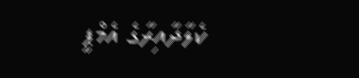ކެލާދާއިރާގެ އެމްޕީ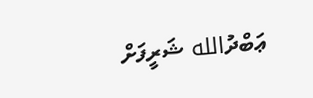ޢަބްދުالله ޝަރީފަށް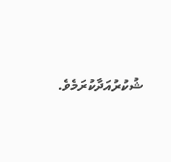ޝުކުރުއަދާކުރަމެވެ.